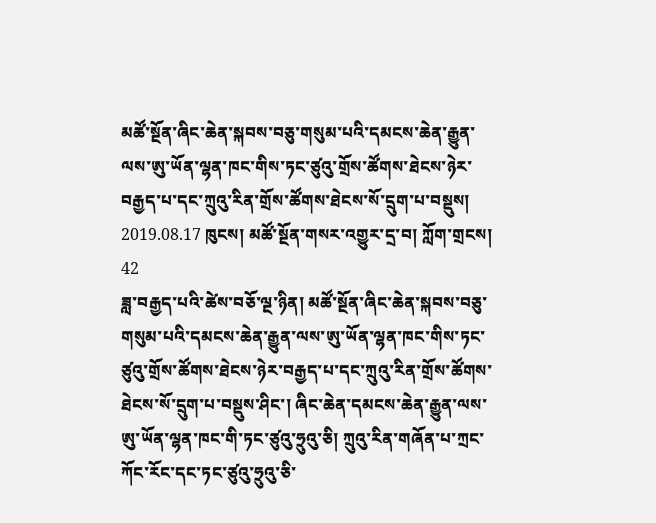མཚོ་སྔོན་ཞིང་ཆེན་སྐབས་བཅུ་གསུམ་པའི་དམངས་ཆེན་རྒྱུན་ལས་ཨུ་ཡོན་ལྷན་ཁང་གིས་ཏང་ཙུའུ་གྲོས་ཚོགས་ཐེངས་ཉེར་བརྒྱད་པ་དང་ཀྲུའུ་རིན་གྲོས་ཚོགས་ཐེངས་སོ་དྲུག་པ་བསྡུས།
2019.08.17 ཁུངས། མཚོ་སྔོན་གསར་འགྱུར་དྲ་བ། ཀློག་གྲངས། 42
ཟླ་བརྒྱད་པའི་ཚེས་བཅོ་ལྔ་ཉིན། མཚོ་སྔོན་ཞིང་ཆེན་སྐབས་བཅུ་གསུམ་པའི་དམངས་ཆེན་རྒྱུན་ལས་ཨུ་ཡོན་ལྷན་ཁང་གིས་ཏང་ཙུའུ་གྲོས་ཚོགས་ཐེངས་ཉེར་བརྒྱད་པ་དང་ཀྲུའུ་རིན་གྲོས་ཚོགས་ཐེངས་སོ་དྲུག་པ་བསྡུས་ཤིང་། ཞིང་ཆེན་དམངས་ཆེན་རྒྱུན་ལས་ཨུ་ཡོན་ལྷན་ཁང་གི་ཏང་ཙུའུ་ཧྲུའུ་ཅི། ཀྲུའུ་རིན་གཞོན་པ་ཀྲང་ཀོང་རོང་དང་ཏང་ཙུའུ་ཧྲུའུ་ཅི་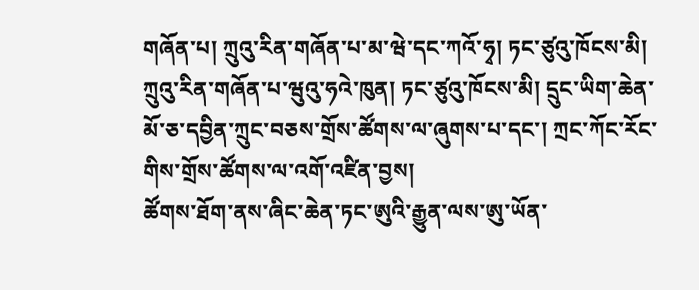གཞོན་པ། ཀྲུའུ་རིན་གཞོན་པ་མ་ཝེ་དང་ཀའོ་ཧྭ། ཏང་ཙུའུ་ཁོངས་མི། ཀྲུའུ་རིན་གཞོན་པ་ཝུའུ་ཧའེ་ཁུན། ཏང་ཙུའུ་ཁོངས་མི། དྲུང་ཡིག་ཆེན་མོ་ཅ་དབྱིན་ཀྲུང་བཅས་གྲོས་ཚོགས་ལ་ཞུགས་པ་དང་། ཀྲང་ཀོང་རོང་གིས་གྲོས་ཚོགས་ལ་འགོ་འཛིན་བྱས།
ཚོགས་ཐོག་ནས་ཞིང་ཆེན་ཏང་ཨུའི་རྒྱུན་ལས་ཨུ་ཡོན་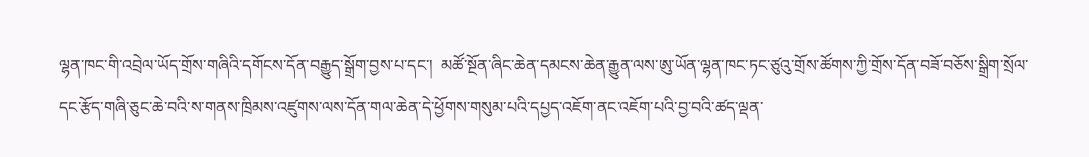ལྷན་ཁང་གི་འབྲེལ་ཡོད་གྲོས་གཞིའི་དགོངས་དོན་བརྒྱུད་སྒྲོག་བྱས་པ་དང་།  མཚོ་སྔོན་ཞིང་ཆེན་དམངས་ཆེན་རྒྱུན་ལས་ཨུ་ཡོན་ལྷན་ཁང་ཏང་ཙུའུ་གྲོས་ཚོགས་ཀྱི་གྲོས་དོན་བཟོ་བཅོས་སྒྲིག་སྲོལ་དང་རྩོད་གཞི་ཅུང་ཆེ་བའི་ས་གནས་ཁྲིམས་འཛུགས་ལས་དོན་གལ་ཆེན་དེ་ཕྱོགས་གསུམ་པའི་དཔྱད་འཇོག་ནང་འཇོག་པའི་བྱ་བའི་ཚད་ལྡན་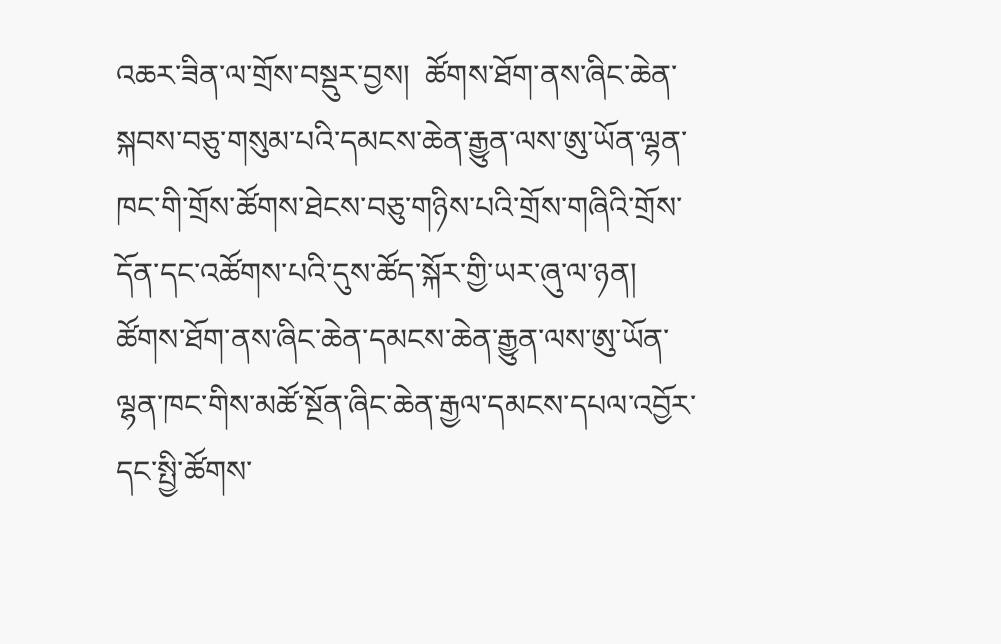འཆར་ཟིན་ལ་གྲོས་བསྡུར་བྱས།  ཚོགས་ཐོག་ནས་ཞིང་ཆེན་སྐབས་བཅུ་གསུམ་པའི་དམངས་ཆེན་རྒྱུན་ལས་ཨུ་ཡོན་ལྷན་ཁང་གི་གྲོས་ཚོགས་ཐེངས་བཅུ་གཉིས་པའི་གྲོས་གཞིའི་གྲོས་དོན་དང་འཚོགས་པའི་དུས་ཚོད་སྐོར་གྱི་ཡར་ཞུ་ལ་ཉན། ཚོགས་ཐོག་ནས་ཞིང་ཆེན་དམངས་ཆེན་རྒྱུན་ལས་ཨུ་ཡོན་ལྷན་ཁང་གིས་མཚོ་སྔོན་ཞིང་ཆེན་རྒྱལ་དམངས་དཔལ་འབྱོར་དང་སྤྱི་ཚོགས་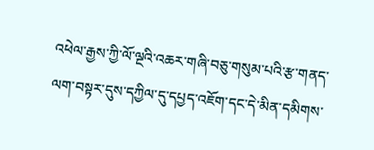འཕེལ་རྒྱས་ཀྱི་ལོ་ལྔའི་འཆར་གཞི་བཅུ་གསུམ་པའི་རྩ་གནད་ལག་བསྟར་དུས་དཀྱིལ་དུ་དཔྱད་འཇོག་དང་དེ་མིན་དམིགས་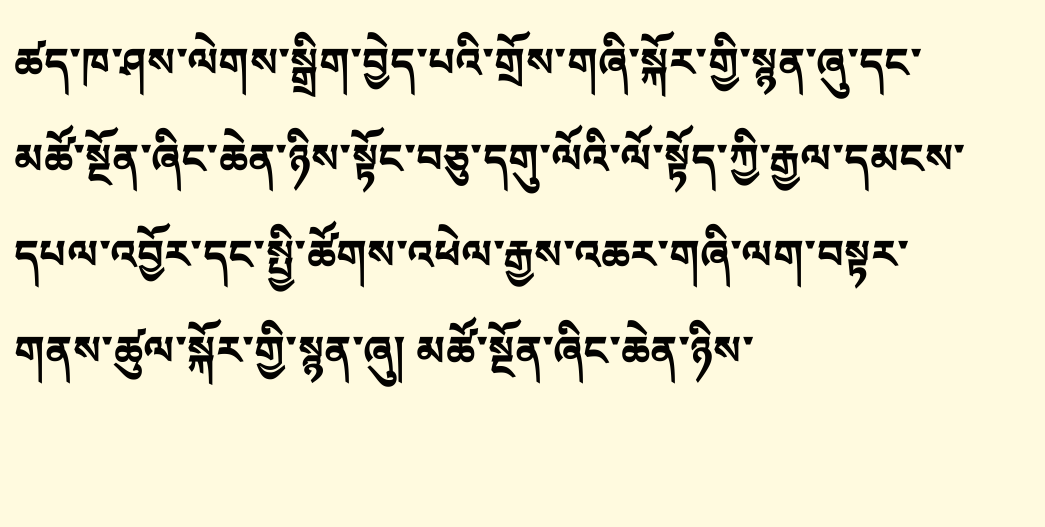ཚད་ཁ་ཤས་ལེགས་སྒྲིག་བྱེད་པའི་གྲོས་གཞི་སྐོར་གྱི་སྙན་ཞུ་དང་མཚོ་སྔོན་ཞིང་ཆེན་ཉིས་སྟོང་བཅུ་དགུ་ལོའི་ལོ་སྟོད་ཀྱི་རྒྱལ་དམངས་དཔལ་འབྱོར་དང་སྤྱི་ཚོགས་འཕེལ་རྒྱས་འཆར་གཞི་ལག་བསྟར་གནས་ཚུལ་སྐོར་གྱི་སྙན་ཞུ། མཚོ་སྔོན་ཞིང་ཆེན་ཉིས་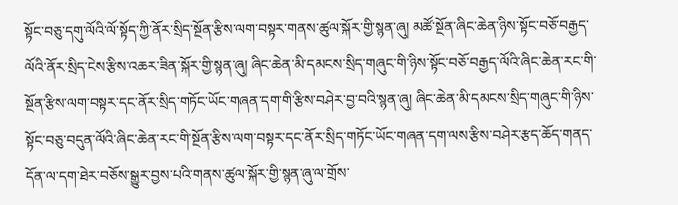སྟོང་བཅུ་དགུ་ལོའི་ལོ་སྟོད་ཀྱི་ནོར་སྲིད་སྔོན་རྩིས་ལག་བསྟར་གནས་ཚུལ་སྐོར་གྱི་སྙན་ཞུ། མཚོ་སྔོན་ཞིང་ཆེན་ཉིས་སྟོང་བཅོ་བརྒྱད་ལོའི་ནོར་སྲིད་ངེས་རྩིས་འཆར་ཟིན་སྐོར་གྱི་སྙན་ཞུ། ཞིང་ཆེན་མི་དམངས་སྲིད་གཞུང་གི་ཉིས་སྟོང་བཅོ་བརྒྱད་ལོའི་ཞིང་ཆེན་རང་གི་སྔོན་རྩིས་ལག་བསྟར་དང་ནོར་སྲིད་གཏོང་ཡོང་གཞན་དག་གི་རྩིས་བཤེར་བྱ་བའི་སྙན་ཞུ། ཞིང་ཆེན་མི་དམངས་སྲིད་གཞུང་གི་ཉིས་སྟོང་བཅུ་བདུན་ལོའི་ཞིང་ཆེན་རང་གི་སྔོན་རྩིས་ལག་བསྟར་དང་ནོར་སྲིད་གཏོང་ཡོང་གཞན་དག་ལས་རྩིས་བཤེར་རྩད་ཆོད་གནད་དོན་ལ་དག་ཐེར་བཅོས་སྒྱུར་བྱས་པའི་གནས་ཚུལ་སྐོར་གྱི་སྙན་ཞུ་ལ་གྲོས་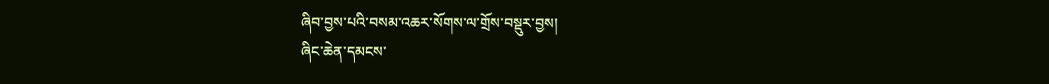ཞིབ་བྱས་པའི་བསམ་འཆར་སོགས་ལ་གྲོས་བསྡུར་བྱས།
ཞིང་ཆེན་དམངས་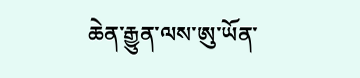ཆེན་རྒྱུན་ལས་ཨུ་ཡོན་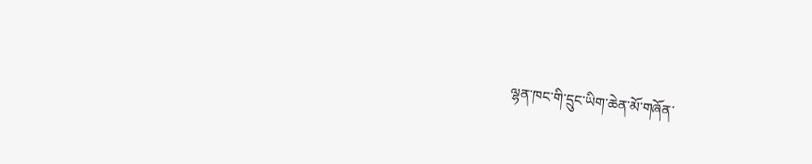ལྷན་ཁང་གི་དྲུང་ཡིག་ཆེན་མོ་གཞོན་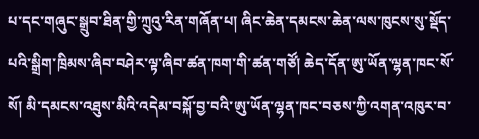པ་དང་གཞུང་སྒྲུབ་ཐིན་གྱི་ཀྲུའུ་རིན་གཞོན་པ། ཞིང་ཆེན་དམངས་ཆེན་ལས་ཁུངས་སུ་སྡོད་པའི་སྒྲིག་ཁྲིམས་ཞིབ་བཤེར་ལྟ་ཞིབ་ཚན་ཁག་གི་ཚན་གཙོ། ཆེད་དོན་ཨུ་ཡོན་ལྷན་ཁང་སོ་སོ། མི་དམངས་འཐུས་མིའི་འདེམ་བསྐོ་བྱ་བའི་ཨུ་ཡོན་ལྷན་ཁང་བཅས་ཀྱི་འགན་འཁུར་བ་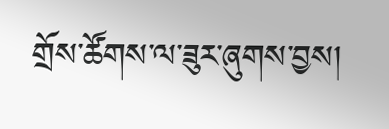གྲོས་ཚོགས་ལ་ཟུར་ཞུགས་བྱས།